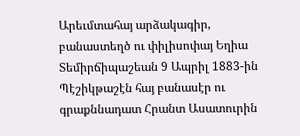Արեւմտահայ արձակագիր, բանաստեղծ ու փիլիսոփայ Եղիա Տեմիրճիպաշեան 9 Ապրիլ 1883-ին Պէշիկթաշէն հայ բանասէր ու գրաքննադատ Հրանտ Ասատուրին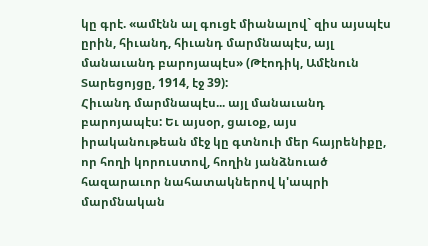կը գրէ. «ամէնն ալ գուցէ միանալով` զիս այսպէս ըրին, հիւանդ, հիւանդ մարմնապէս, այլ մանաւանդ բարոյապէս» (Թէոդիկ, Ամէնուն Տարեցոյցը, 1914, էջ 39):
Հիւանդ մարմնապէս... այլ մանաւանդ բարոյապէս: Եւ այսօր, ցաւօք, այս իրականութեան մէջ կը գտնուի մեր հայրենիքը, որ հողի կորուստով, հողին յանձնուած հազարաւոր նահատակներով կ'ապրի մարմնական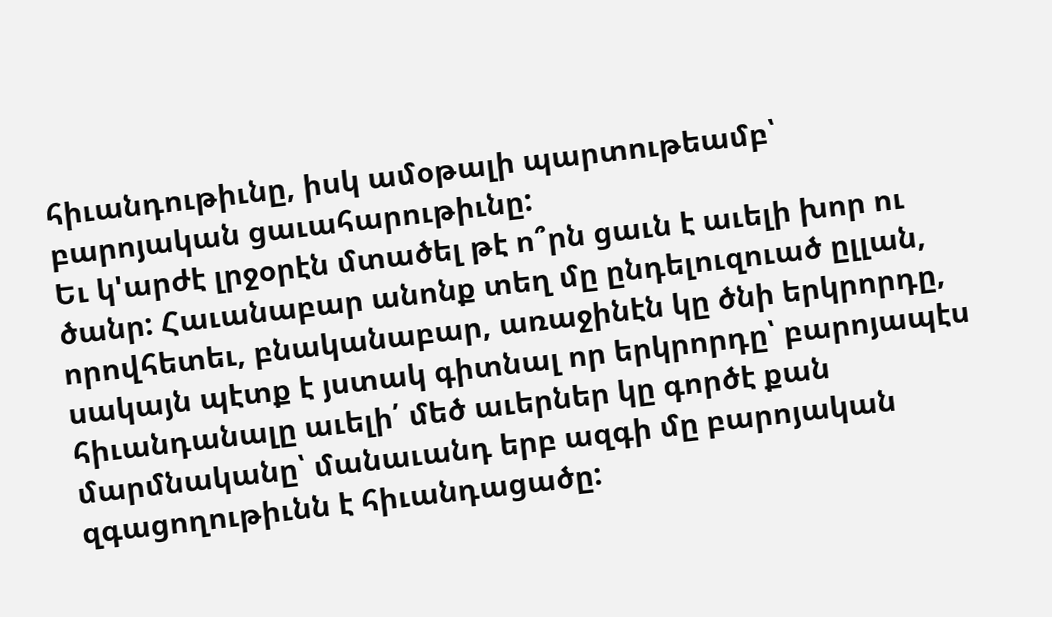հիւանդութիւնը, իսկ ամօթալի պարտութեամբ՝ բարոյական ցաւահարութիւնը:
Եւ կ'արժէ լրջօրէն մտածել թէ ո՞րն ցաւն է աւելի խոր ու ծանր: Հաւանաբար անոնք տեղ մը ընդելուզուած ըլլան, որովհետեւ, բնականաբար, առաջինէն կը ծնի երկրորդը, սակայն պէտք է յստակ գիտնալ որ երկրորդը՝ բարոյապէս հիւանդանալը աւելի՛ մեծ աւերներ կը գործէ քան մարմնականը՝ մանաւանդ երբ ազգի մը բարոյական զգացողութիւնն է հիւանդացածը: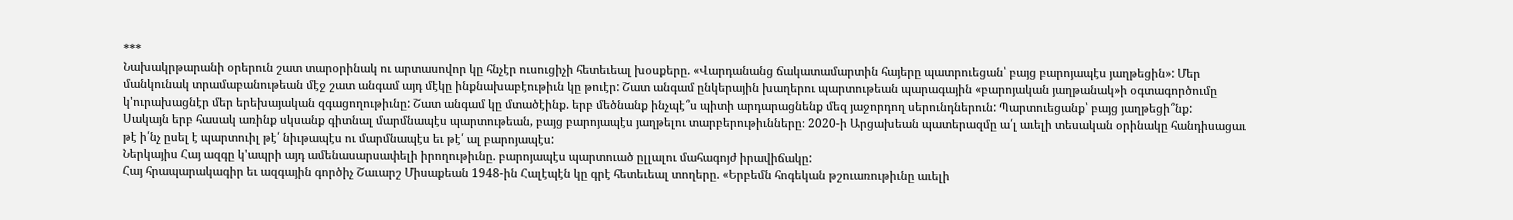***
Նախակրթարանի օրերուն շատ տարօրինակ ու արտասովոր կը հնչէր ուսուցիչի հետեւեալ խօսքերը. «Վարդանանց ճակատամարտին հայերը պատրուեցան՝ բայց բարոյապէս յաղթեցին»: Մեր մանկունակ տրամաբանութեան մէջ շատ անգամ այդ մէկը ինքնախաբէութիւն կը թուէր: Շատ անգամ ընկերային խաղերու պարտութեան պարագային «բարոյական յաղթանակ»ի օգտագործումը կ'ուրախացնէր մեր երեխայական զգացողութիւնը: Շատ անգամ կը մտածէինք. երբ մեծնանք ինչպէ՞ս պիտի արդարացնենք մեզ յաջորդող սերունդներուն: Պարտուեցանք՝ բայց յաղթեցի՞նք:
Սակայն երբ հասակ առինք սկսանք գիտնալ մարմնապէս պարտութեան, բայց բարոյապէս յաղթելու տարբերութիւնները։ 2020-ի Արցախեան պատերազմը ա՛լ աւելի տեսական օրինակը հանդիսացաւ թէ ի՛նչ ըսել է պարտուիլ թէ՛ նիւթապէս ու մարմնապէս եւ թէ՛ ալ բարոյապէս:
Ներկայիս Հայ ազգը կ'ապրի այդ ամենասարսափելի իրողութիւնը. բարոյապէս պարտուած ըլլալու մահագոյժ իրավիճակը:
Հայ հրապարակագիր եւ ազգային գործիչ Շաւարշ Միսաքեան 1948-ին Հալէպէն կը գրէ հետեւեալ տողերը. «Երբեմն հոգեկան թշուառութիւնը աւելի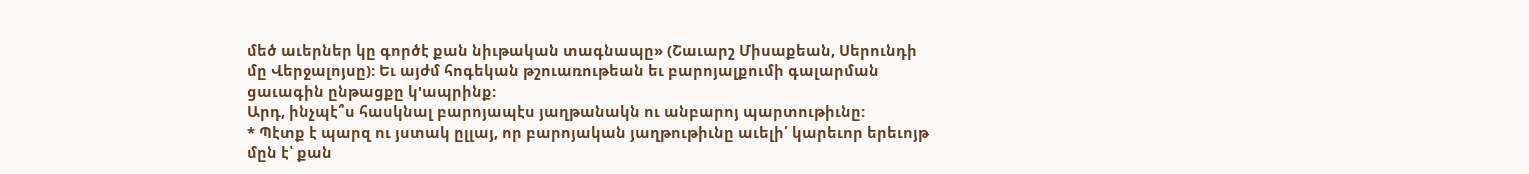մեծ աւերներ կը գործէ քան նիւթական տագնապը» (Շաւարշ Միսաքեան, Սերունդի մը Վերջալոյսը): Եւ այժմ հոգեկան թշուառութեան եւ բարոյալքումի գալարման ցաւագին ընթացքը կ'ապրինք:
Արդ, ինչպէ՞ս հասկնալ բարոյապէս յաղթանակն ու անբարոյ պարտութիւնը:
* Պէտք է պարզ ու յստակ ըլլայ, որ բարոյական յաղթութիւնը աւելի՛ կարեւոր երեւոյթ մըն է՝ քան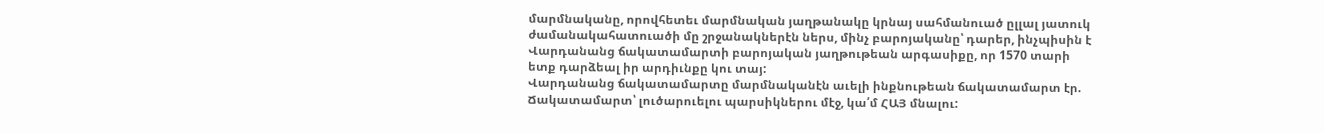մարմնականը, որովհետեւ մարմնական յաղթանակը կրնայ սահմանուած ըլլալ յատուկ ժամանակահատուածի մը շրջանակներէն ներս, մինչ բարոյականը՝ դարեր, ինչպիսին է Վարդանանց ճակատամարտի բարոյական յաղթութեան արգասիքը, որ 1570 տարի ետք դարձեալ իր արդիւնքը կու տայ:
Վարդանանց ճակատամարտը մարմնականէն աւելի ինքնութեան ճակատամարտ էր. Ճակատամարտ՝ լուծարուելու պարսիկներու մէջ, կա՛մ ՀԱՅ մնալու: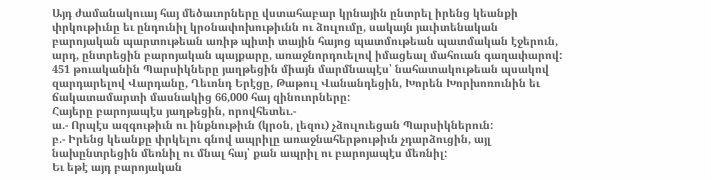Այդ ժամանակուայ հայ մեծաւորները վստահաբար կրնային ընտրել իրենց կեանքի փրկութիւնը եւ ընդունիլ կրօնափոխութիւնն ու ձուլումը, սակայն յաւիտենական բարոյական պարտութեան առիթ պիտի տային հայոց պատմութեան պատմական էջերուն, արդ, ընտրեցին բարոյական պայքարը, առաջնորդուելով իմացեալ մահուան գաղափարով:
451 թուականին Պարսիկները յաղթեցին միայն մարմնապէս՝ նահատակութեան պսակով զարդարելով Վարդանը, Ղեւոնդ Երէցը, Թաթուլ Վանանդեցին, Խորեն Խորխոռունին եւ ճակատամարտի մասնակից 66,000 հայ զինուորները:
Հայերը բարոյապէս յաղթեցին, որովհետեւ.-
ա.- Որպէս ազգութիւն ու ինքնութիւն (կրօն, լեզու) չձուլուեցան Պարսիկներուն:
բ.- Իրենց կեանքը փրկելու գնով ապրիլը առաջնահերթութիւն չդարձուցին, այլ նախընտրեցին մեռնիլ ու մնալ հայ՝ քան ապրիլ ու բարոյապէս մեռնիլ:
Եւ եթէ այդ բարոյական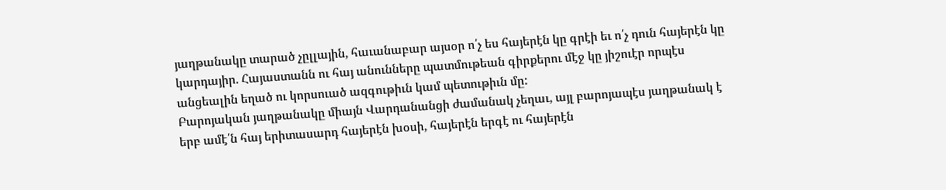յաղթանակը տարած չըլլային, հաւանաբար այսօր ո՛չ ես հայերէն կը գրէի եւ ո՛չ դուն հայերէն կը կարդայիր. Հայաստանն ու հայ անունները պատմութեան գիրքերու մէջ կը յիշուէր որպէս անցեալին եղած ու կորսուած ազգութիւն կամ պետութիւն մը:
Բարոյական յաղթանակը միայն Վարդանանցի ժամանակ չեղաւ, այլ բարոյապէս յաղթանակ է երբ ամէ՛ն հայ երիտասարդ հայերէն խօսի, հայերէն երգէ ու հայերէն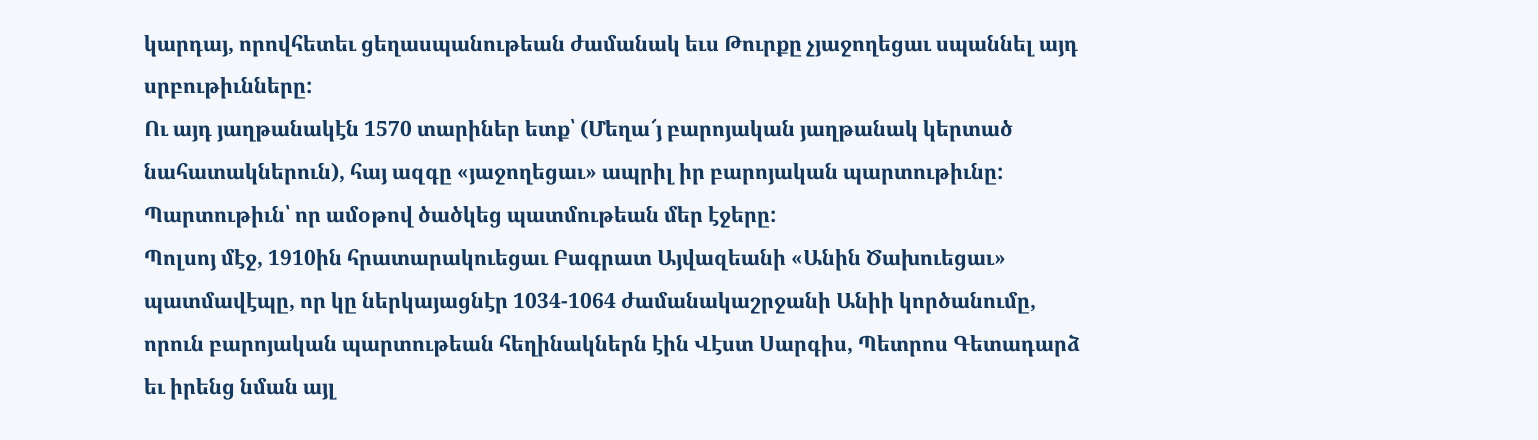կարդայ, որովհետեւ ցեղասպանութեան ժամանակ եւս Թուրքը չյաջողեցաւ սպաննել այդ սրբութիւնները:
Ու այդ յաղթանակէն 1570 տարիներ ետք՝ (Մեղա՜յ բարոյական յաղթանակ կերտած նահատակներուն), հայ ազգը «յաջողեցաւ» ապրիլ իր բարոյական պարտութիւնը: Պարտութիւն՝ որ ամօթով ծածկեց պատմութեան մեր էջերը:
Պոլսոյ մէջ, 1910ին հրատարակուեցաւ Բագրատ Այվազեանի «Անին Ծախուեցաւ» պատմավէպը, որ կը ներկայացնէր 1034-1064 ժամանակաշրջանի Անիի կործանումը, որուն բարոյական պարտութեան հեղինակներն էին Վէստ Սարգիս, Պետրոս Գետադարձ եւ իրենց նման այլ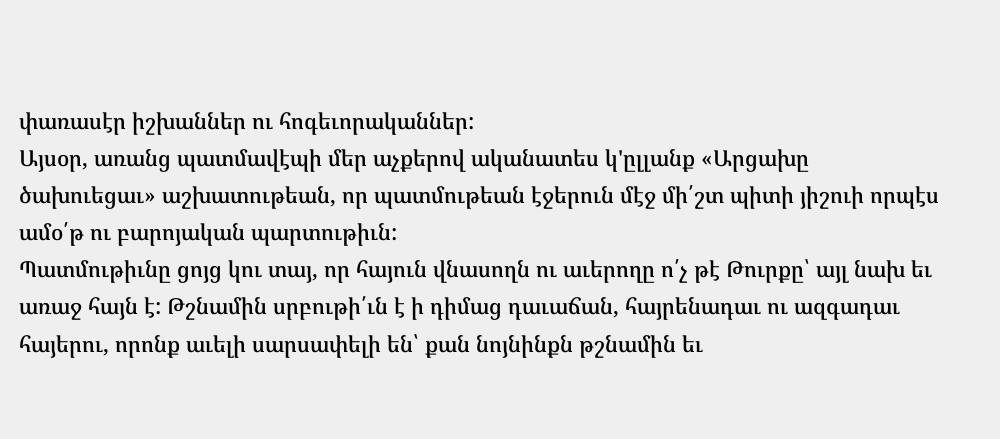փառասէր իշխաններ ու հոգեւորականներ:
Այսօր, առանց պատմավէպի մեր աչքերով ականատես կ'ըլլանք «Արցախը ծախուեցաւ» աշխատութեան, որ պատմութեան էջերուն մէջ մի՛շտ պիտի յիշուի որպէս ամօ՛թ ու բարոյական պարտութիւն:
Պատմութիւնը ցոյց կու տայ, որ հայուն վնասողն ու աւերողը ո՛չ թէ Թուրքը՝ այլ նախ եւ առաջ հայն է: Թշնամին սրբութի՛ւն է ի դիմաց դաւաճան, հայրենադաւ ու ազգադաւ հայերու, որոնք աւելի սարսափելի են՝ քան նոյնինքն թշնամին եւ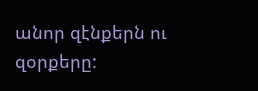անոր զէնքերն ու զօրքերը: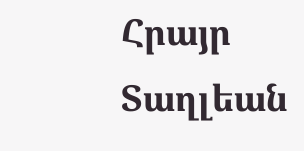Հրայր Տաղլեան